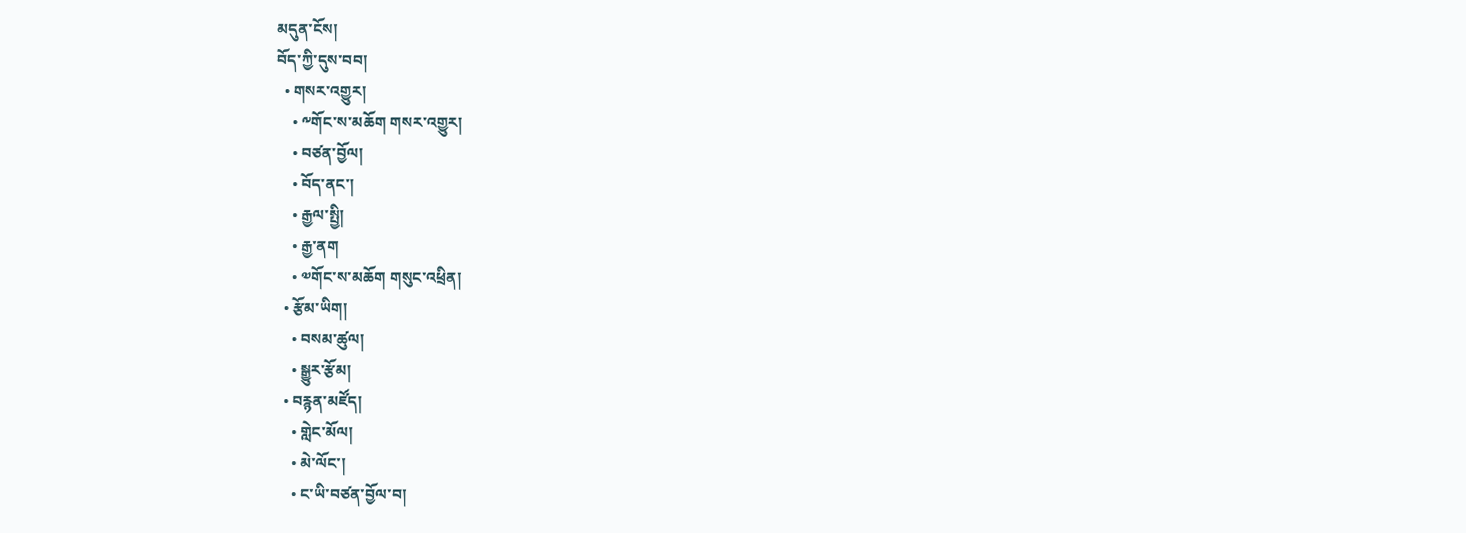མདུན་ངོས།
བོད་ཀྱི་དུས་བབ།
  • གསར་འགྱུར།
    • ༸གོང་ས་མཆོག གསར་འགྱུར།
    • བཙན་བྱོལ།
    • བོད་ནང་།
    • རྒྱལ་སྤྱི།
    • རྒྱ་ནག
    • ༧གོང་ས་མཆོག གསུང་འཕྲིན།
  • རྩོམ་ཡིག།
    • བསམ་ཚུལ།
    • སྒྱུར་རྩོམ།
  • བརྙན་མཛོད།
    • གླེང་མོལ།
    • མེ་ལོང་།
    • ང་ཡི་བཙན་བྱོལ་བ།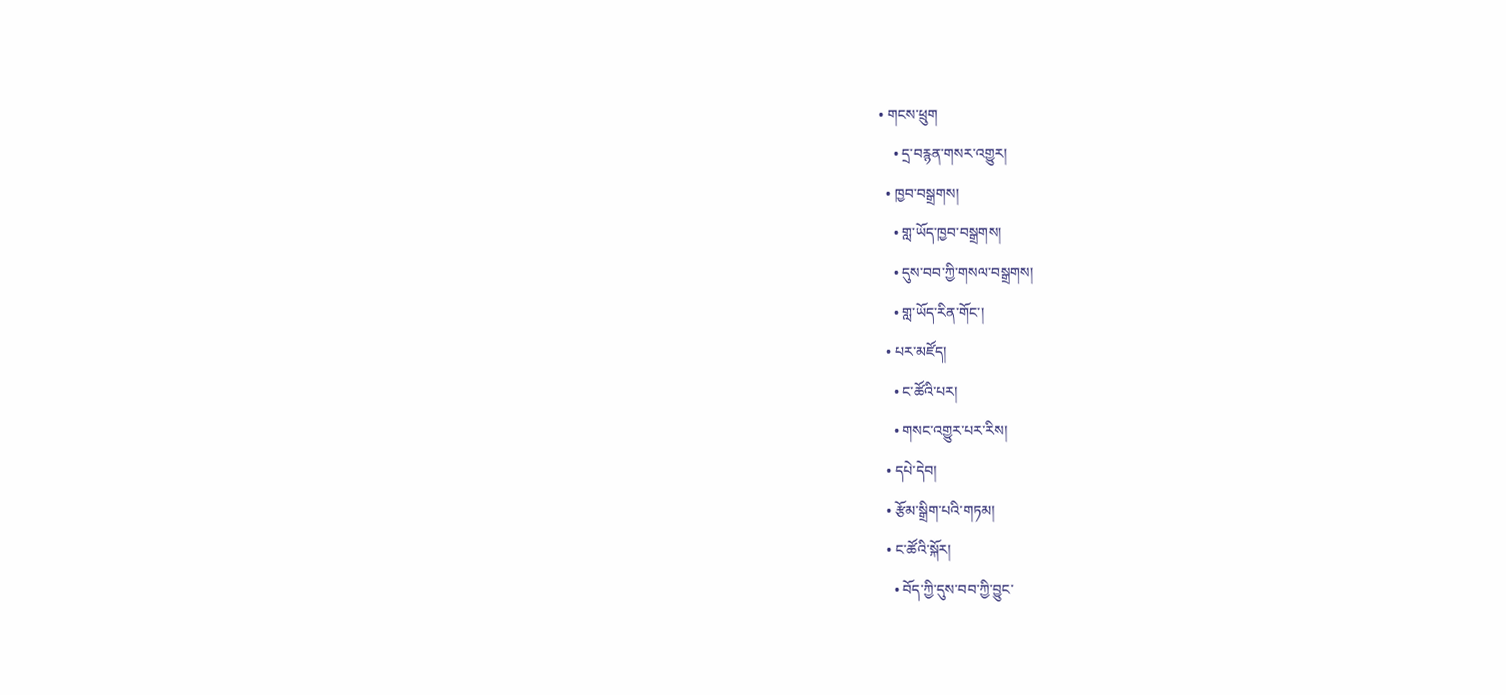• གངས་ཕྲུག
    • དྲ་བརྙན་གསར་འགྱུར།
  • ཁྱབ་བསྒྲགས།
    • གླ་ཡོད་ཁྱབ་བསྒྲགས།
    • དུས་བབ་ཀྱི་གསལ་བསྒྲགས།
    • གླ་ཡོད་རིན་གོང་།
  • པར་མཛོད།
    • ང་ཚོའི་པར།
    • གསང་འགྱུར་པར་རིས།
  • དཔེ་དེབ།
  • རྩོམ་སྒྲིག་པའི་གཏམ།
  • ང་ཚོའི་སྐོར།
    • བོད་ཀྱི་དུས་བབ་ཀྱི་བྱུང་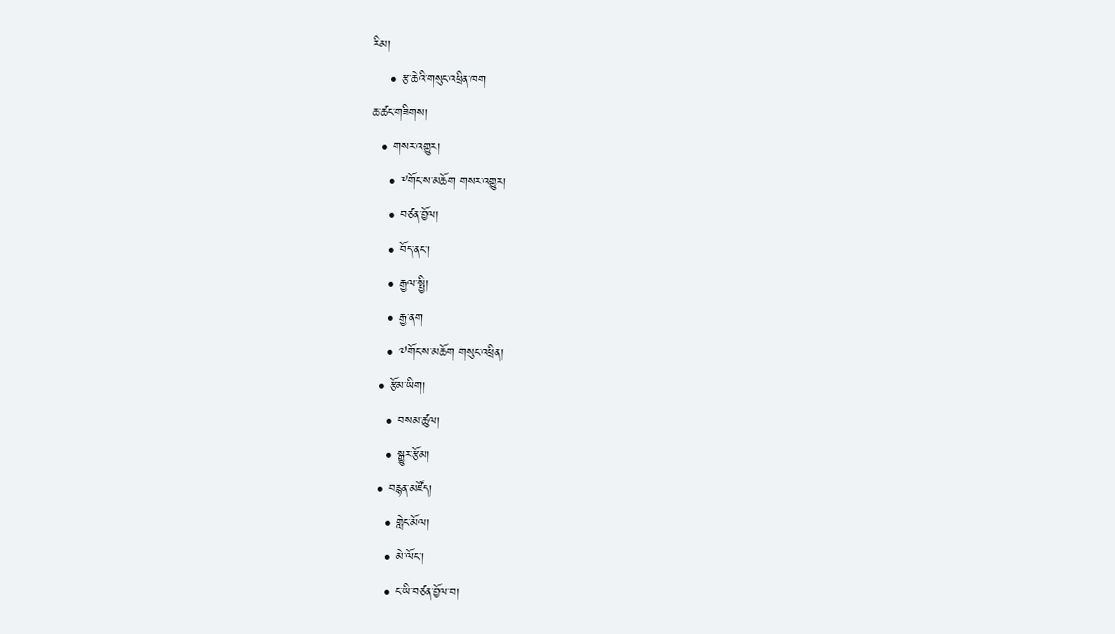རིམ།
    • རྩ་ཆེའི་གསུང་འཕྲིན་ཁག
ཆ་ཚང་གཟིགས།
  • གསར་འགྱུར།
    • ༸གོང་ས་མཆོག གསར་འགྱུར།
    • བཙན་བྱོལ།
    • བོད་ནང་།
    • རྒྱལ་སྤྱི།
    • རྒྱ་ནག
    • ༧གོང་ས་མཆོག གསུང་འཕྲིན།
  • རྩོམ་ཡིག།
    • བསམ་ཚུལ།
    • སྒྱུར་རྩོམ།
  • བརྙན་མཛོད།
    • གླེང་མོལ།
    • མེ་ལོང་།
    • ང་ཡི་བཙན་བྱོལ་བ།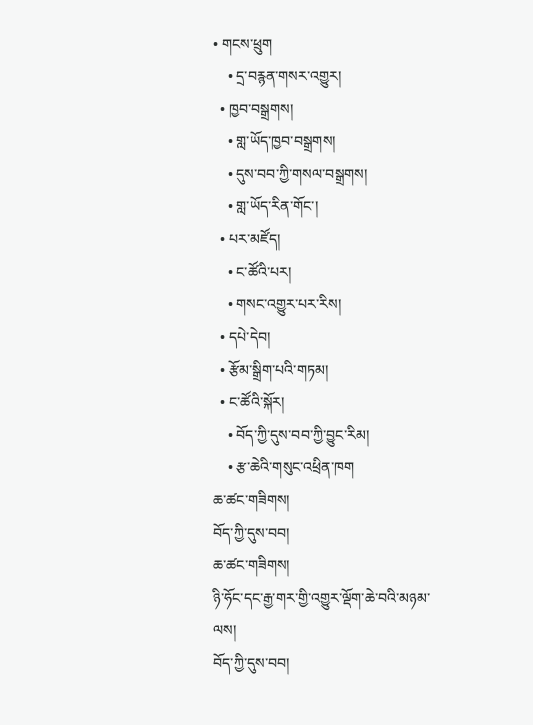• གངས་ཕྲུག
    • དྲ་བརྙན་གསར་འགྱུར།
  • ཁྱབ་བསྒྲགས།
    • གླ་ཡོད་ཁྱབ་བསྒྲགས།
    • དུས་བབ་ཀྱི་གསལ་བསྒྲགས།
    • གླ་ཡོད་རིན་གོང་།
  • པར་མཛོད།
    • ང་ཚོའི་པར།
    • གསང་འགྱུར་པར་རིས།
  • དཔེ་དེབ།
  • རྩོམ་སྒྲིག་པའི་གཏམ།
  • ང་ཚོའི་སྐོར།
    • བོད་ཀྱི་དུས་བབ་ཀྱི་བྱུང་རིམ།
    • རྩ་ཆེའི་གསུང་འཕྲིན་ཁག
ཆ་ཚང་གཟིགས།
བོད་ཀྱི་དུས་བབ།
ཆ་ཚང་གཟིགས།
ཉི་ཧོང་དང་རྒྱ་གར་གྱི་འགྱུར་ལྡོག་ཆེ་བའི་མཉམ་ལས།
བོད་ཀྱི་དུས་བབ།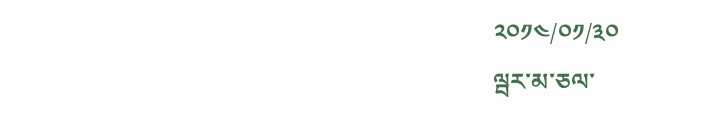༢༠༡༤/༠༡/༣༠
ལྦར་མ་ཅལ་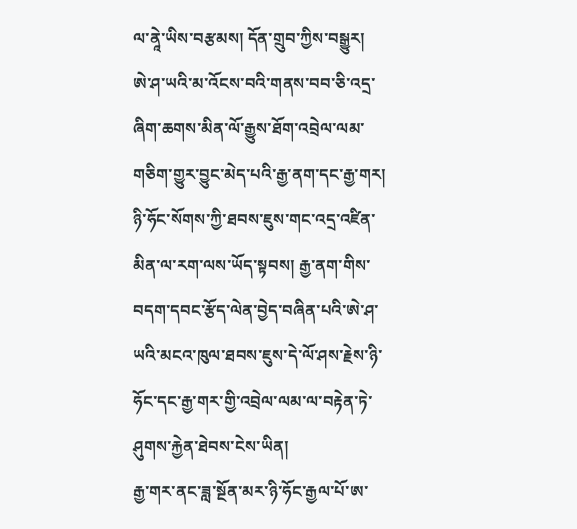ལ་ནཱེ་ཡིས་བརྩམས། དོན་གྲུབ་ཀྱིས་བསྒྱུར།
ཨེ་ཤ་ཡའི་མ་འོངས་བའི་གནས་བབ་ཅི་འདྲ་ཞིག་ཆགས་མིན་ལོ་རྒྱུས་ཐོག་འབྲེལ་ལམ་གཅིག་གྱུར་བྱུང་མེད་པའི་རྒྱ་ནག་དང་རྒྱ་གར། ཉི་ཧོང་སོགས་ཀྱི་ཐབས་ཇུས་གང་འདྲ་འཛིན་མིན་ལ་རག་ལས་ཡོད་སྟབས། རྒྱ་ནག་གིས་བདག་དབང་རྩོད་ལེན་བྱེད་བཞིན་པའི་ཨེ་ཤ་ཡའི་མངའ་ཁུལ་ཐབས་ཇུས་དེ་ལོ་ཤས་རྗེས་ཉི་ཧོང་དང་རྒྱ་གར་གྱི་འབྲེལ་ལམ་ལ་བརྟེན་ཏེ་ཤུགས་རྐྱེན་ཐེབས་ངེས་ཡིན།
རྒྱ་གར་ནང་ཟླ་སྔོན་མར་ཉི་ཧོང་རྒྱལ་པོ་ཨ་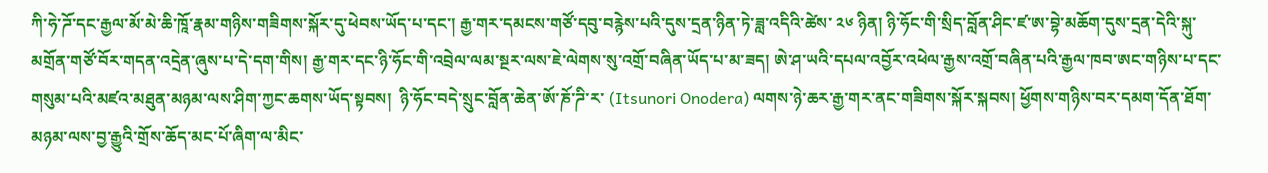ཀི་ཧེ་ཌོ་དང་རྒྱལ་མོ་མེ་ཆི་ཁཱོ་རྣམ་གཉིས་གཟིགས་སྐོར་དུ་ཕེབས་ཡོད་པ་དང་། རྒྱ་གར་དམངས་གཙོ་དབུ་བརྙེས་པའི་དུས་དྲན་ཉིན་ཏེ་ཟླ་འདིའི་ཚེས་ ༢༦ ཉིན། ཉི་ཧོང་གི་སྲིད་བློན་ཤིང་ཛ་ཨ་བྷེ་མཆོག་དུས་དྲན་དེའི་སྐུ་མགྲོན་གཙོ་བོར་གདན་འདྲེན་ཞུས་པ་དེ་དག་གིས། རྒྱ་གར་དང་ཉི་ཧོང་གི་འབྲེལ་ལམ་སྔར་ལས་ཇེ་ལེགས་སུ་འགྲོ་བཞིན་ཡོད་པ་མ་ཟད། ཨེ་ཤ་ཡའི་དཔལ་འབྱོར་འཕེལ་རྒྱས་འགྲོ་བཞིན་པའི་རྒྱལ་ཁབ་ཨང་གཉིས་པ་དང་གསུམ་པའི་མཛའ་མཐུན་མཉམ་ལས་ཤིག་ཀྱང་ཆགས་ཡོད་སྟབས།  ཉི་ཧོང་བདེ་སྲུང་བློན་ཆེན་ཨོ་ཎོ་ཌི་ར་ (Itsunori Onodera) ལགས་ཉེ་ཆར་རྒྱ་གར་ནང་གཟིགས་སྐོར་སྐབས། ཕྱོགས་གཉིས་བར་དམག་དོན་ཐོག་མཉམ་ལས་བྱ་རྒྱུའི་གྲོས་ཆོད་མང་པོ་ཞིག་ལ་མིང་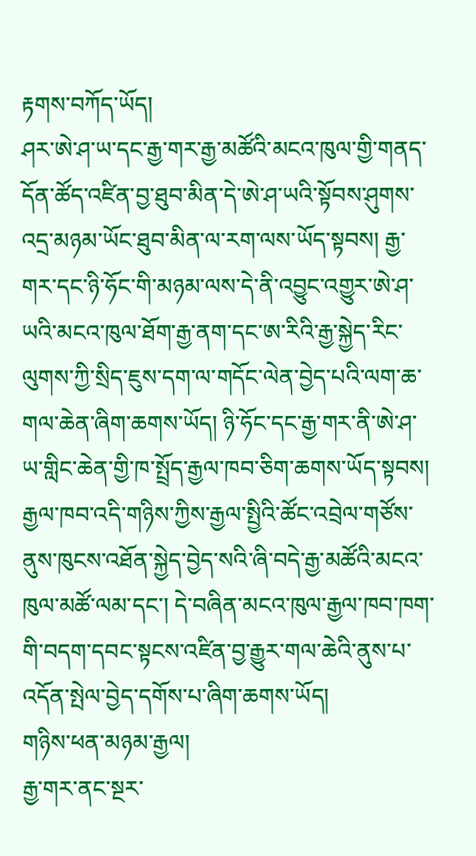རྟགས་བཀོད་ཡོད།
ཤར་ཨེ་ཤ་ཡ་དང་རྒྱ་གར་རྒྱ་མཚོའི་མངའ་ཁུལ་གྱི་གནད་དོན་ཚོད་འཛིན་བྱ་ཐུབ་མིན་དེ་ཨེ་ཤ་ཡའི་སྟོབས་ཤུགས་འདྲ་མཉམ་ཡོང་ཐུབ་མིན་ལ་རག་ལས་ཡོད་སྟབས། རྒྱ་གར་དང་ཉི་ཧོང་གི་མཉམ་ལས་དེ་ནི་འབྱུང་འགྱུར་ཨེ་ཤ་ཡའི་མངའ་ཁུལ་ཐོག་རྒྱ་ནག་དང་ཨ་རིའི་རྒྱ་སྐྱེད་རིང་ལུགས་ཀྱི་སྲིད་ཇུས་དག་ལ་གདོང་ལེན་བྱེད་པའི་ལག་ཆ་གལ་ཆེན་ཞིག་ཆགས་ཡོད། ཉི་ཧོང་དང་རྒྱ་གར་ནི་ཨེ་ཤ་ཡ་གླིང་ཆེན་གྱི་ཁ་སྤྲོད་རྒྱལ་ཁབ་ཅིག་ཆགས་ཡོད་སྟབས། རྒྱལ་ཁབ་འདི་གཉིས་ཀྱིས་རྒྱལ་སྤྱིའི་ཚོང་འབྲེལ་གཙོས་ནུས་ཁུངས་འཐོན་སྐྱེད་བྱེད་སའི་ཞི་བདེ་རྒྱ་མཚོའི་མངའ་ཁུལ་མཚོ་ལམ་དང་། དེ་བཞིན་མངའ་ཁུལ་རྒྱལ་ཁབ་ཁག་གི་བདག་དབང་སྟངས་འཛིན་བྱ་རྒྱུར་གལ་ཆེའི་ནུས་པ་འདོན་སྤེལ་བྱེད་དགོས་པ་ཞིག་ཆགས་ཡོད།
གཉིས་ཕན་མཉམ་རྒྱལ།
རྒྱ་གར་ནང་སྔར་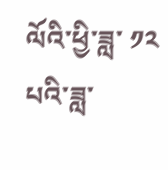ལོའི་ཕྱི་ཟླ་ ༡༢ པའི་ཟླ་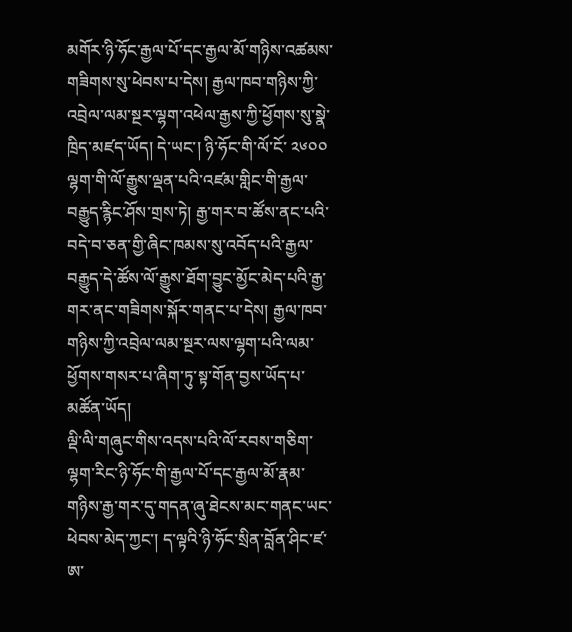མགོར་ཉི་ཧོང་རྒྱལ་པོ་དང་རྒྱལ་མོ་གཉིས་འཚམས་གཟིགས་སུ་ཕེབས་པ་དེས། རྒྱལ་ཁབ་གཉིས་ཀྱི་འབྲེལ་ལམ་སྔར་ལྷག་འཕེལ་རྒྱས་ཀྱི་ཕྱོགས་སུ་སྣེ་ཁྲིད་མཛད་ཡོད། དེ་ཡང་། ཉི་ཧོང་གི་ལོ་ངོ་ ༢༦༠༠ ལྷག་གི་ལོ་རྒྱུས་ལྡན་པའི་འཛམ་གླིང་གི་རྒྱལ་བརྒྱུད་རྙིང་ཤོས་གྲས་ཏེ། རྒྱ་གར་བ་ཚོས་ནང་པའི་བདེ་བ་ཅན་གྱི་ཞིང་ཁམས་སུ་འབོད་པའི་རྒྱལ་བརྒྱུད་དེ་ཚོས་ལོ་རྒྱུས་ཐོག་བྱུང་མྱོང་མེད་པའི་རྒྱ་གར་ནང་གཟིགས་སྐོར་གནང་པ་དེས། རྒྱལ་ཁབ་གཉིས་ཀྱི་འབྲེལ་ལམ་སྔར་ལས་ལྷག་པའི་ལམ་ཕྱོགས་གསར་པ་ཞིག་ཏུ་སྟ་གོན་བྱས་ཡོད་པ་མཚོན་ཡོད།
ལྡི་ལི་གཞུང་གིས་འདས་པའི་ལོ་རབས་གཅིག་ལྷག་རིང་ཉི་ཧོང་གི་རྒྱལ་པོ་དང་རྒྱལ་མོ་རྣམ་གཉིས་རྒྱ་གར་དུ་གདན་ཞུ་ཐེངས་མང་གནང་ཡང་ཕེབས་མེད་ཀྱང་། ད་ལྟའི་ཉི་ཧོང་སྲིན་བློན་ཤིང་ཛ་ཨ་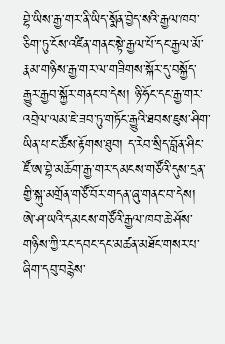བྷེ་ཡིས་རྒྱ་གར་ནི་ཡིད་སྨོན་བྱེད་སའི་རྒྱལ་ཁབ་ཅིག་ཏུ་ངོས་འཛིན་གནང་སྟེ་རྒྱལ་པོ་དང་རྒྱལ་མོ་རྣམ་གཉིས་རྒྱ་གར་ལ་གཟིགས་སྐོར་དུ་བསྐྱོད་རྒྱུར་རྒྱབ་སྐྱོར་གནང་བ་དེས། ཉི་ཧོང་དང་རྒྱ་གར་འབྲེལ་ལམ་ཇེ་ཟབ་ཏུ་གཏོང་རྒྱུའི་ཐབས་ཇུས་ཤིག་ཡིན་པ་ང་ཚོས་རྟོགས་ཐུབ། ད་རེབ་སྲིད་བློན་ཤིང་ཛོ་ཨ་བྷེ་མཆོག་རྒྱ་གར་དམངས་གཙོའི་དུས་དྲན་གྱི་སྐུ་མགྲོན་གཙོ་བོར་གདན་ཞུ་གནང་བ་དེས། ཨེ་ཤ་ཡའི་དམངས་གཙོའི་རྒྱལ་ཁབ་ཆེ་ཤོས་གཉིས་ཀྱི་རང་དབང་དང་མཚན་མཐོང་གསར་པ་ཞིག་དབུ་བརྙེས་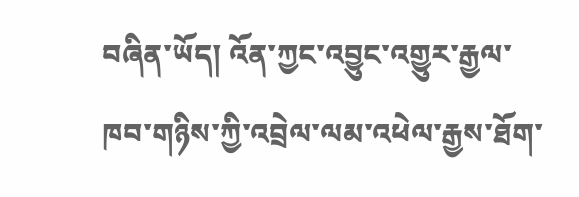བཞིན་ཡོད། འོན་ཀྱང་འབྱུང་འགྱུར་རྒྱལ་ཁབ་གཉིས་ཀྱི་འབྲེལ་ལམ་འཕེལ་རྒྱས་ཐོག་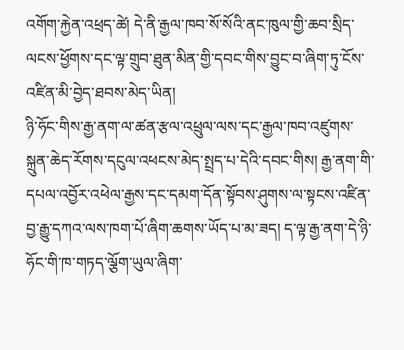འགོག་རྐྱེན་འཕྲད་ཚེ། དེ་ནི་རྒྱལ་ཁབ་སོ་སོའི་ནང་ཁུལ་གྱི་ཆབ་སྲིད་ལངས་ཕྱོགས་དང་ལྟ་གྲུབ་ཐུན་མིན་གྱི་དབང་གིས་བྱུང་བ་ཞིག་ཏུ་ངོས་འཛིན་མི་བྱེད་ཐབས་མེད་ཡིན།
ཉི་ཧོང་གིས་རྒྱ་ནག་ལ་ཚན་རྩལ་འཕྲུལ་ལས་དང་རྒྱལ་ཁབ་འཛུགས་སྐྲུན་ཆེད་རོགས་དངུལ་འཕངས་མེད་སྤྲད་པ་དེའི་དབང་གིས། རྒྱ་ནག་གི་དཔལ་འབྱོར་འཕེལ་རྒྱས་དང་དམག་དོན་སྟོབས་ཤུགས་ལ་སྟངས་འཛིན་བྱ་རྒྱུ་དཀའ་ལས་ཁག་པོ་ཞིག་ཆགས་ཡོད་པ་མ་ཟད། ད་ལྟ་རྒྱ་ནག་དེ་ཉི་ཧོང་གི་ཁ་གཏད་ལྕོག་ཡུལ་ཞིག་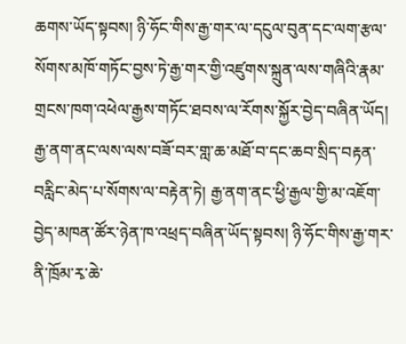ཆགས་ཡོད་སྟབས། ཉི་ཧོང་གིས་རྒྱ་གར་ལ་དངུལ་བུན་དང་ལག་རྩལ་སོགས་མཁོ་གཏོང་བྱས་ཏེ་རྒྱ་གར་གྱི་འཛུགས་སྐྲུན་ལས་གཞིའི་རྣམ་གྲངས་ཁག་འཕེལ་རྒྱས་གཏོང་ཐབས་ལ་རོགས་སྐྱོར་བྱེད་བཞིན་ཡོད།
རྒྱ་ནག་ནང་ལས་ལས་བཟོ་བར་གླ་ཆ་མཐོ་བ་དང་ཆབ་སྲིད་བརྟན་བརླིང་མེད་པ་སོགས་ལ་བརྟེན་ཏེ། རྒྱ་ནག་ནང་ཕྱི་རྒྱལ་གྱི་མ་འཇོག་བྱེད་མཁན་ཚོར་ཉེན་ཁ་འཕྲད་བཞིན་ཡོད་སྟབས། ཉི་ཧོང་གིས་རྒྱ་གར་ནི་ཁྲོམ་རྭ་ཆེ་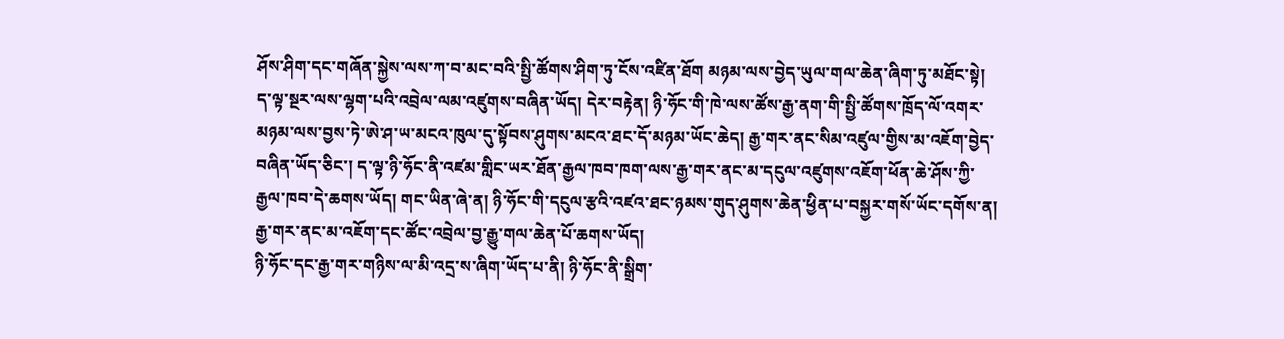ཤོས་ཤིག་དང་གཞོན་སྐྱེས་ལས་ཀ་བ་མང་བའི་སྤྱི་ཚོགས་ཤིག་ཏུ་ངོས་འཛིན་ཐོག མཉམ་ལས་བྱེད་ཡུལ་གལ་ཆེན་ཞིག་ཏུ་མཐོང་སྟེ། ད་ལྟ་སྔར་ལས་ལྷག་པའི་འབྲེལ་ལམ་འཛུགས་བཞིན་ཡོད། དེར་བརྟེན། ཉི་ཧོང་གི་ཁེ་ལས་ཚོས་རྒྱ་ནག་གི་སྤྱི་ཚོགས་ཁྲོད་ལོ་འགར་མཉམ་ལས་བྱས་ཏེ་ཨེ་ཤ་ཡ་མངའ་ཁུལ་དུ་སྟོབས་ཤུགས་མངའ་ཐང་དོ་མཉམ་ཡོང་ཆེད། རྒྱ་གར་ནང་སིམ་འཛུལ་གྱིས་མ་འཇོག་བྱེད་བཞིན་ཡོད་ཅིང་། ད་ལྟ་ཉི་ཧོང་ནི་འཛམ་གླིང་ཡར་ཐོན་རྒྱལ་ཁབ་ཁག་ལས་རྒྱ་གར་ནང་མ་དངུལ་འཛུགས་འཇོག་ཕོན་ཆེ་ཤོས་ཀྱི་རྒྱལ་ཁབ་དེ་ཆགས་ཡོད། གང་ཡིན་ཞེ་ན། ཉི་ཧོང་གི་དངུལ་རྩའི་འཛའ་ཐང་ཉམས་གུད་ཤུགས་ཆེན་ཕྱིན་པ་བསྐྱར་གསོ་ཡོང་དགོས་ན། རྒྱ་གར་ནང་མ་འཇོག་དང་ཚོང་འབྲེལ་བྱ་རྒྱུ་གལ་ཆེན་པོ་ཆགས་ཡོད།
ཉི་ཧོང་དང་རྒྱ་གར་གཉིས་ལ་མི་འདྲ་ས་ཞིག་ཡོད་པ་ནི། ཉི་ཧོང་ནི་སྒྲིག་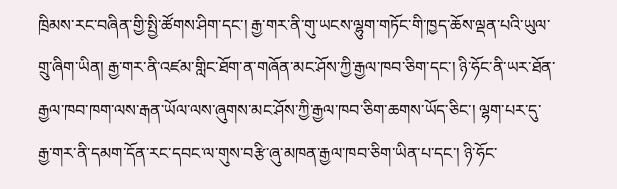ཁྲིམས་རང་བཞིན་གྱི་སྤྱི་ཚོགས་ཤིག་དང་། རྒྱ་གར་ནི་གུ་ཡངས་ལྷུག་གཏོང་གི་ཁྱད་ཆོས་ལྡན་པའི་ཡུལ་གྲུ་ཞིག་ཡིན། རྒྱ་གར་ནི་འཛམ་གླིང་ཐོག་ན་གཞོན་མང་ཤོས་ཀྱི་རྒྱལ་ཁབ་ཅིག་དང་། ཉི་ཧོང་ནི་ཡར་ཐོན་རྒྱལ་ཁབ་ཁག་ལས་རྒན་ཡོལ་ལས་ཞུགས་མང་ཤོས་ཀྱི་རྒྱལ་ཁབ་ཅིག་ཆགས་ཡོད་ཅིང་། ལྷག་པར་དུ་རྒྱ་གར་ནི་དམག་དོན་རང་དབང་ལ་གུས་བརྩི་ཞུ་མཁན་རྒྱལ་ཁབ་ཅིག་ཡིན་པ་དང་། ཉི་ཧོང་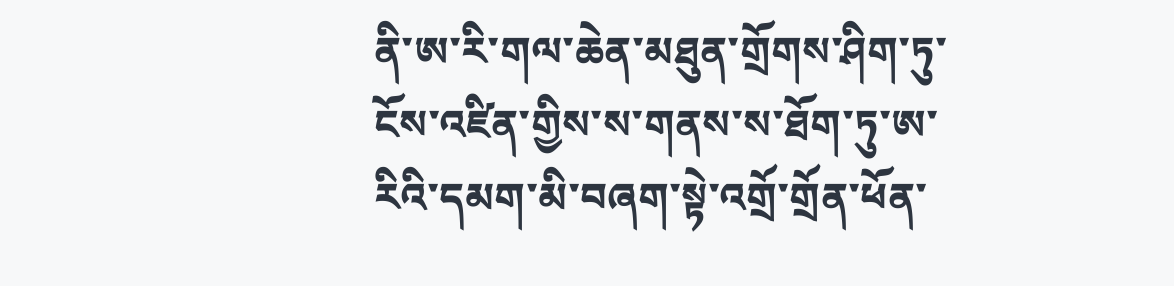ནི་ཨ་རི་གལ་ཆེན་མཐུན་གྲོགས་ཤིག་ཏུ་ངོས་འཛིན་གྱིས་ས་གནས་ས་ཐོག་ཏུ་ཨ་རིའི་དམག་མི་བཞག་སྟེ་འགྲོ་གྲོན་ཕོན་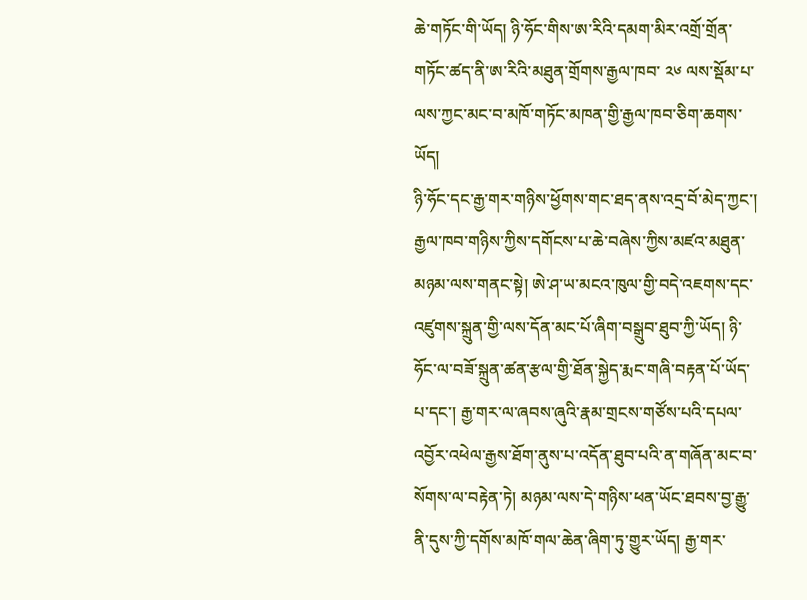ཆེ་གཏོང་གི་ཡོད། ཉི་ཧོང་གིས་ཨ་རིའི་དམག་མིར་འགྲོ་གྲོན་གཏོང་ཚད་ནི་ཨ་རིའི་མཐུན་གྲོགས་རྒྱལ་ཁབ་ ༢༦ ལས་སྡོམ་པ་ལས་ཀྱང་མང་བ་མཁོ་གཏོང་མཁན་གྱི་རྒྱལ་ཁབ་ཅིག་ཆགས་ཡོད།
ཉི་ཧོང་དང་རྒྱ་གར་གཉིས་ཕྱོགས་གང་ཐད་ནས་འདྲ་བོ་མེད་ཀྱང་། རྒྱལ་ཁབ་གཉིས་ཀྱིས་དགོངས་པ་ཆེ་བཞེས་ཀྱིས་མཛའ་མཐུན་མཉམ་ལས་གནང་སྟེ། ཨེ་ཤ་ཡ་མངའ་ཁུལ་གྱི་བདེ་འཇགས་དང་འཛུགས་སྐྲུན་གྱི་ལས་དོན་མང་པོ་ཞིག་བསྒྲུབ་ཐུབ་ཀྱི་ཡོད། ཉི་ཧོང་ལ་བཟོ་སྐྲུན་ཚན་རྩལ་གྱི་ཐོན་སྐྱེད་རྨང་གཞི་བརྟན་པོ་ཡོད་པ་དང་། རྒྱ་གར་ལ་ཞབས་ཞུའི་རྣམ་གྲངས་གཙོས་པའི་དཔལ་འབྱོར་འཕེལ་རྒྱས་ཐོག་ནུས་པ་འདོན་ཐུབ་པའི་ན་གཞོན་མང་བ་སོགས་ལ་བརྟེན་ཏེ། མཉམ་ལས་དེ་གཉིས་ཕན་ཡོང་ཐབས་བྱ་རྒྱུ་ནི་དུས་ཀྱི་དགོས་མཁོ་གལ་ཆེན་ཞིག་ཏུ་གྱུར་ཡོད། རྒྱ་གར་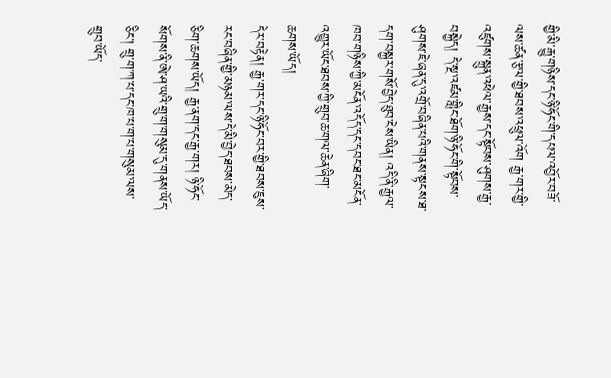གྱི་མི་རྒྱུ་གཉིས་དང་ཉི་ཧོང་གི་དཔལ་འབྱོར་བཟོ་ལས་ཚན་རྩལ་གྱི་ཐབས་འཕྲུལ་འོག རྒྱ་གར་གྱི་འཛུགས་སྐྲུན་འཕེལ་རྒྱས་དང་སྟོབས་ཤུགས་རྒྱ་བསྐྱེད། དེ་སྔ་འཛམ་གླིང་ཐོག་ཉི་ཧོང་གི་སྟོབས་ཤུགས་ཇེ་ཞན་དུ་འགྲོ་བཞིན་པའི་གནས་སྟངས་ཐ་དག་བསྐྱར་གསོ་བྱེད་ཐུབ་ངེས་ཡིན། འདི་ནི་རྒྱལ་ཁབ་གཉིས་ཀྱི་མངོན་འདོད་དང་དབང་ཐང་མངོན་འགྱུར་ཡོང་ཐབས་ཀྱི་གྲུབ་ཆ་གལ་ཆེན་ཞིག་ཆགས་ཡོད།
དེར་བརྟེན། རྒྱ་གར་དང་ཉི་ཧོང་བར་གྱི་ཐབས་ཇུས་རང་བཞིན་གྱི་མཉམ་ལས་དེ་མི་བྱེད་ཐབས་མེད་ཅིག་ཆགས་ཡོད། རྒྱ་ནག་དང་རྒྱ་གར། ཉི་ཧོང་སོགས་ནི་ཨེ་ཤ་ཡའི་གྲུ་ག་གསུམ་དུ་གནས་ཡོད་ཅིང་། གྲུ་ག་ཀ་པ་དང་ཁ་པ་ག་པ་གསུམ་ལས་གྲུབ་ཡོད་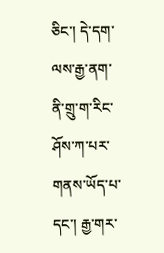ཅིང་། དེ་དག་ལས་རྒྱ་ནག་ནི་གྲུ་ག་རིང་ཤོས་ཀ་པར་གནས་ཡོད་པ་དང་། རྒྱ་གར་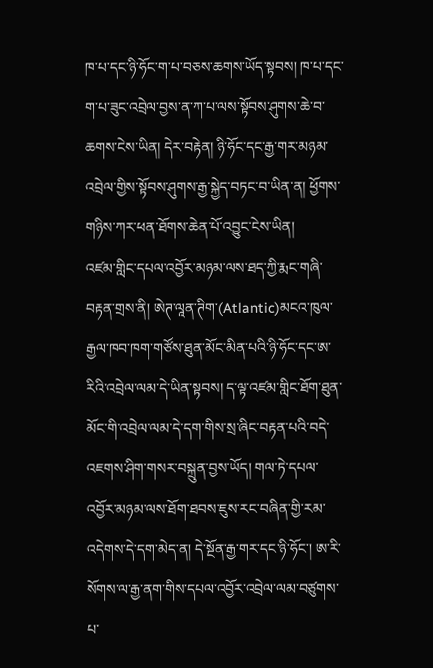ཁ་པ་དང་ཉི་ཧོང་ག་པ་བཅས་ཆགས་ཡོད་སྟབས། ཁ་པ་དང་ག་པ་ཟུང་འབྲེལ་བྱས་ན་ཀ་པ་ལས་སྟོབས་ཤུགས་ཆེ་བ་ཆགས་ངེས་ཡིན། དེར་བརྟེན། ཉི་ཧོང་དང་རྒྱ་གར་མཉམ་འབྲེལ་གྱིས་སྟོབས་ཤུགས་རྒྱ་སྐྱེད་བཏང་བ་ཡིན་ན། ཕྱོགས་གཉིས་ཀར་ཕན་ཐོགས་ཆེན་པོ་འབྱུང་ངེས་ཡིན།
འཛམ་གླིང་དཔལ་འབྱོར་མཉམ་ལས་ཐད་ཀྱི་རྨང་གཞི་བརྟན་གྲས་ནི། ཨེཊ་ལཱན་ཊིག་(Atlantic)མངའ་ཁུལ་རྒྱལ་ཁབ་ཁག་གཙོས་ཐུན་མོང་མིན་པའི་ཉི་ཧོང་དང་ཨ་རིའི་འབྲེལ་ལམ་དེ་ཡིན་སྟབས། ད་ལྟ་འཛམ་གླིང་ཐོག་ཐུན་མོང་གི་འབྲེལ་ལམ་དེ་དག་གིས་སྲ་ཞིང་བརྟན་པའི་བདེ་འཇགས་ཤིག་གསར་བསྐྲུན་བྱས་ཡོད། གལ་ཏེ་དཔལ་འབྱོར་མཉམ་ལས་ཐོག་ཐབས་ཇུས་རང་བཞིན་གྱི་རམ་འདེགས་དེ་དག་མེད་ན། དེ་སྔོན་རྒྱ་གར་དང་ཉི་ཧོང་། ཨ་རི་སོགས་ལ་རྒྱ་ནག་གིས་དཔལ་འབྱོར་འབྲེལ་ལམ་བཙུགས་པ་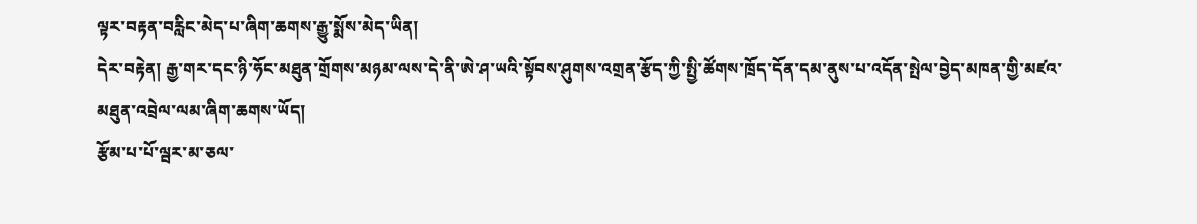ལྟར་བརྟན་བརླིང་མེད་པ་ཞིག་ཆགས་རྒྱུ་སྨོས་མེད་ཡིན།
དེར་བརྟེན། རྒྱ་གར་དང་ཉི་ཧོང་མཐུན་གྲོགས་མཉམ་ལས་དེ་ནི་ཨེ་ཤ་ཡའི་སྟོབས་ཤུགས་འགྲན་རྩོད་ཀྱི་སྤྱི་ཚོགས་ཁྲོད་དོན་དམ་ནུས་པ་འདོན་སྤེལ་བྱེད་མཁན་གྱི་མཛའ་མཐུན་འབྲེལ་ལམ་ཞིག་ཆགས་ཡོད།
རྩོམ་པ་པོ་ལྦར་མ་ཅལ་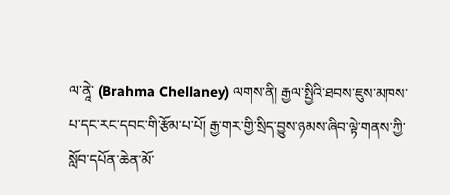ལ་ནཱེ་ (Brahma Chellaney) ལགས་ནི། རྒྱལ་སྤྱིའི་ཐབས་ཇུས་མཁས་པ་དང་རང་དབང་གི་རྩོམ་པ་པོ། རྒྱ་གར་གྱི་སྲིད་བྱུས་ཉམས་ཞིབ་ལྟེ་གནས་ཀྱི་སློབ་དཔོན་ཆེན་མོ་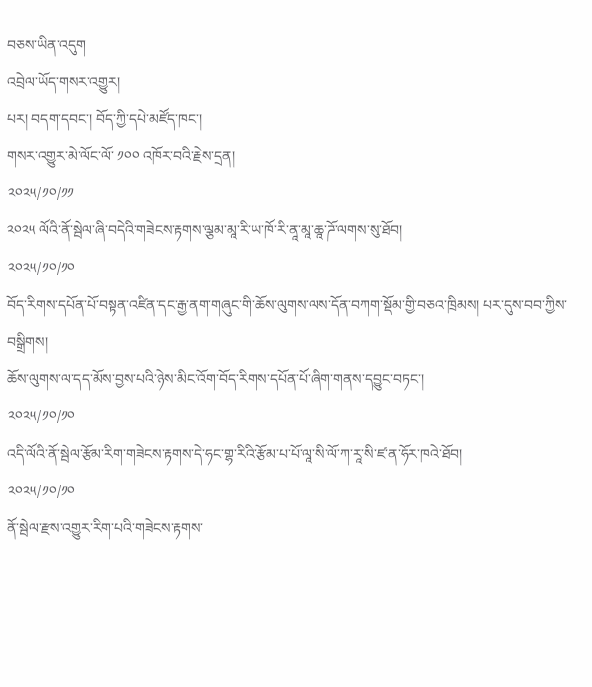བཅས་ཡིན་འདུག
འབྲེལ་ཡོད་གསར་འགྱུར།
པར། བདག་དབང་། བོད་ཀྱི་དཔེ་མཛོད་ཁང་།
གསར་འགྱུར་མེ་ལོང་ལོ་ ༡༠༠ འཁོར་བའི་རྗེས་དྲན།
༢༠༢༥/༡༠/༡༡
༢༠༢༥ ལོའི་ནོ་སྦེལ་ཞི་བདེའི་གཟེངས་རྟགས་ལྕམ་མཱ་རི་ཡ་ཁོ་རི་ནཱ་མཱ་ཆཱ་ཌོ་ལགས་སུ་ཐོབ།
༢༠༢༥/༡༠/༡༠
བོད་རིགས་དཔོན་པོ་བསྟན་འཛིན་དང་རྒྱ་ནག་གཞུང་གི་ཆོས་ལུགས་ལས་དོན་བཀག་སྡོམ་གྱི་བཅའ་ཁྲིམས། པར་དུས་བབ་ཀྱིས་བསྒྲིགས།
ཆོས་ལུགས་ལ་དད་མོས་བྱས་པའི་ཉེས་མིང་འོག་བོད་རིགས་དཔོན་པོ་ཞིག་གནས་དབྱུང་བཏང་།
༢༠༢༥/༡༠/༡༠
འདི་ལོའི་ནོ་སྦེལ་རྩོམ་རིག་གཟེངས་རྟགས་དེ་ཧང་གྷ་རིའི་རྩོམ་པ་པོ་ལཱ་སི་ལོ་ཀ་རཱ་སི་ཛ་ན་ཧོར་ཁའེ་ཐོབ།
༢༠༢༥/༡༠/༡༠
ནོ་སྦེལ་རྫས་འགྱུར་རིག་པའི་གཟེངས་རྟགས་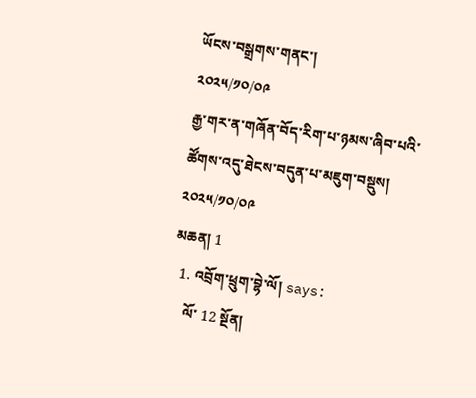ཡོངས་བསྒྲགས་གནང་།
༢༠༢༥/༡༠/༠༩
རྒྱ་གར་ན་གཞོན་བོད་རིག་པ་ཉམས་ཞིབ་པའི་ཚོགས་འདུ་ཐེངས་བདུན་པ་མཇུག་བསྡུས།
༢༠༢༥/༡༠/༠༩
མཆན། 1
  1. འབྲོག་ཕྲུག་བྷེ་ལོ། says:
    ལོ་ 12 སྔོན།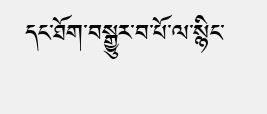དང་ཐོག་བསྒྱུར་བ་པོ་ལ་སྙིང་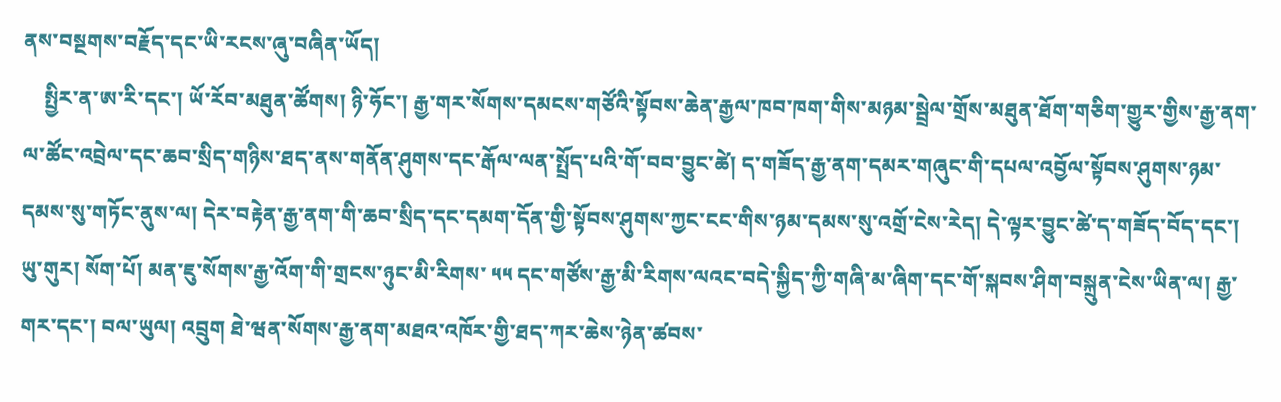ནས་བསྔགས་བརྗོད་དང་ཡི་རངས་ཞུ་བཞིན་ཡོད།
    སྤྱིར་ན་ཨ་རི་དང་། ཡོ་རོབ་མཐུན་ཚོགས། ཉི་ཧོང་། རྒྱ་གར་སོགས་དམངས་གཙོའི་སྟོབས་ཆེན་རྒྱལ་ཁབ་ཁག་གིས་མཉམ་སྦྲེལ་གྲོས་མཐུན་ཐོག་གཅིག་གྱུར་གྱིས་རྒྱ་ནག་ལ་ཚོང་འབྲེལ་དང་ཆབ་སྲིད་གཉིས་ཐད་ནས་གནོན་ཤུགས་དང་རྒོལ་ལན་སྤྲོད་པའི་གོ་བབ་བྱུང་ཚེ། ད་གཟོད་རྒྱ་ནག་དམར་གཞུང་གི་དཔལ་འབྱོལ་སྟོབས་ཤུགས་ཉམ་དམས་སུ་གཏོང་ནུས་ལ། དེར་བརྟེན་རྒྱ་ནག་གི་ཆབ་སྲིད་དང་དམག་དོན་གྱི་སྟོབས་ཤུགས་ཀྱང་ངང་གིས་ཉམ་དམས་སུ་འགྲོ་ངེས་རེད། དེ་ལྟར་བྱུང་ཚེ་ད་གཟོད་བོད་དང་། ཡུ་གུར། སོག་པོ། མན་ཇུ་སོགས་རྒྱ་འོག་གི་གྲངས་ཉུང་མི་རིགས་ ༥༥ དང་གཙོས་རྒྱ་མི་རིགས་ལའང་བདེ་སྐྱིད་ཀྱི་གཞི་མ་ཞིག་དང་གོ་སྐབས་ཤིག་བསྐྲུན་ངེས་ཡིན་ལ། རྒྱ་གར་དང་། བལ་ཡུལ། འབྲུག ཐེ་ཝན་སོགས་རྒྱ་ནག་མཐའ་འཁོར་གྱི་ཐད་ཀར་ཆེས་ཉེན་ཚབས་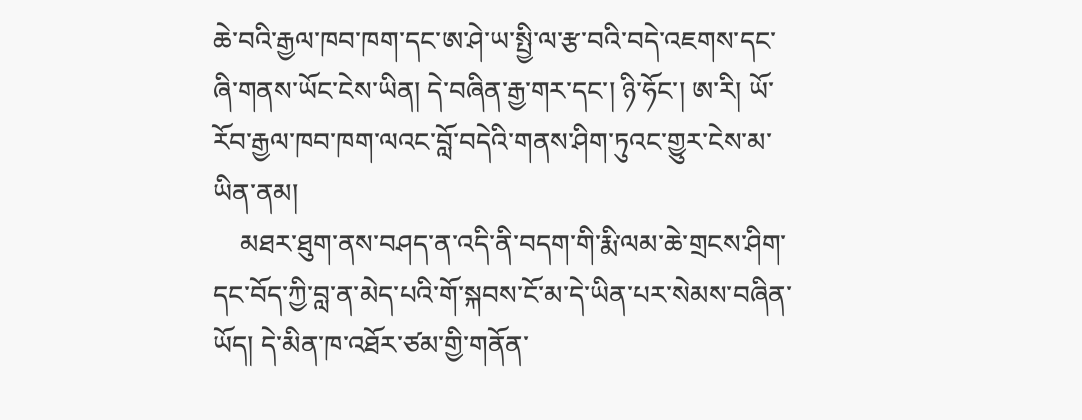ཆེ་བའི་རྒྱལ་ཁབ་ཁག་དང་ཨ་ཤེ་ཡ་སྤྱི་ལ་རྩ་བའི་བདེ་འཇགས་དང་ཞི་གནས་ཡོང་ངེས་ཡིན། དེ་བཞིན་རྒྱ་གར་དང་། ཉི་ཧོང་། ཨ་རི། ཡོ་རོབ་རྒྱལ་ཁབ་ཁག་ལའང་བློ་བདེའི་གནས་ཤིག་ཏུའང་གྱུར་ངེས་མ་ཡིན་ནམ།
    མཐར་ཐུག་ནས་བཤད་ན་འདི་ནི་བདག་གི་རྨི་ལམ་ཆེ་གྲངས་ཤིག་དང་བོད་ཀྱི་བླ་ན་མེད་པའི་གོ་སྐབས་ངོ་མ་དེ་ཡིན་པར་སེམས་བཞིན་ཡོད། དེ་མིན་ཁ་འཐོར་ཙམ་གྱི་གནོན་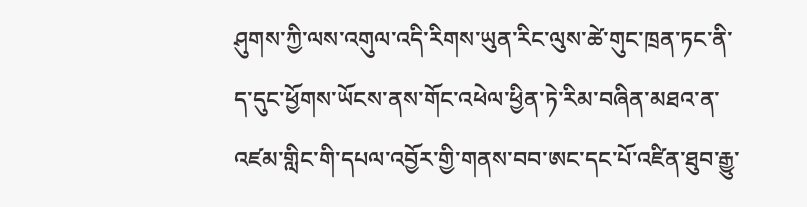ཤུགས་ཀྱི་ལས་འགུལ་འདི་རིགས་ཡུན་རིང་ལུས་ཚེ་གུང་ཁྲན་ཏང་ནི་ད་དུང་ཕྱོགས་ཡོངས་ནས་གོང་འཕེལ་ཕྱིན་ཏེ་རིམ་བཞིན་མཐའ་ན་འཛམ་གླིང་གི་དཔལ་འབྱོར་གྱི་གནས་བབ་ཨང་དང་པོ་འཛིན་ཐུབ་རྒྱུ་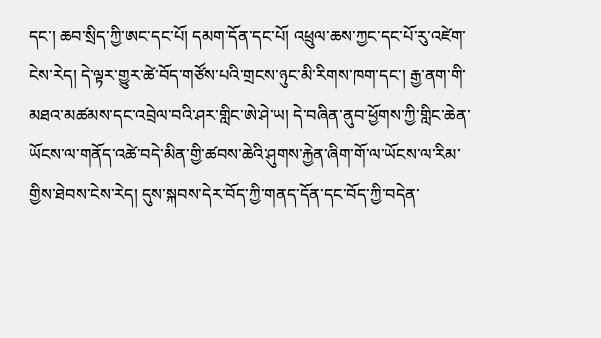དང་། ཆབ་སྲིད་ཀྱི་ཨང་དང་པོ། དམག་དོན་དང་པོ། འཕྲུལ་ཆས་ཀྱང་དང་པོ་རུ་འཛེག་ངེས་རེད། དེ་ལྟར་གྱུར་ཚེ་བོད་གཙོས་པའི་གྲངས་ཉུང་མི་རིགས་ཁག་དང་། རྒྱ་ནག་གི་མཐའ་མཚམས་དང་འབྲེལ་བའི་ཤར་གླིང་ཨེ་ཤེ་ཡ། དེ་བཞིན་ནུབ་ཕྱོགས་ཀྱི་གླིང་ཆེན་ཡོངས་ལ་གནོད་འཚེ་བདེ་མིན་གྱི་ཚབས་ཆེའི་ཤུགས་རྐྱེན་ཞིག་གོ་ལ་ཡོངས་ལ་རིམ་གྱིས་ཐེབས་ངེས་རེད། དུས་སྐབས་དེར་བོད་ཀྱི་གནད་དོན་དང་བོད་ཀྱི་བདེན་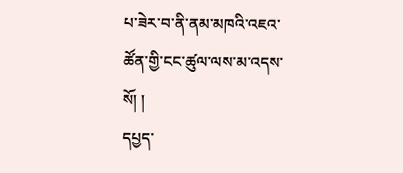པ་ཟེར་བ་ནི་ནམ་མཁའི་འཇའ་ཚོན་གྱི་ངང་ཚུལ་ལས་མ་འདས་སོ། །
དཔྱད་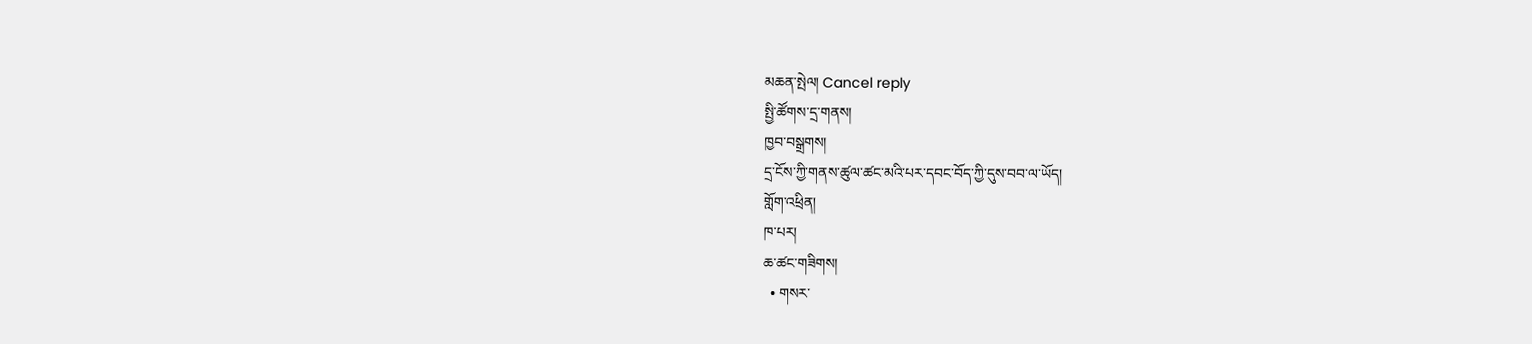མཆན་སྤེལ། Cancel reply
སྤྱི་ཚོགས་དྲ་གནས།
ཁྱབ་བསྒྲགས།
དྲ་ངོས་ཀྱི་གནས་ཚུལ་ཚང་མའི་པར་དབང་བོད་ཀྱི་དུས་བབ་ལ་ཡོད།
གློག་འཕྲིན།
ཁ་པར།
ཆ་ཚང་གཟིགས།
  • གསར་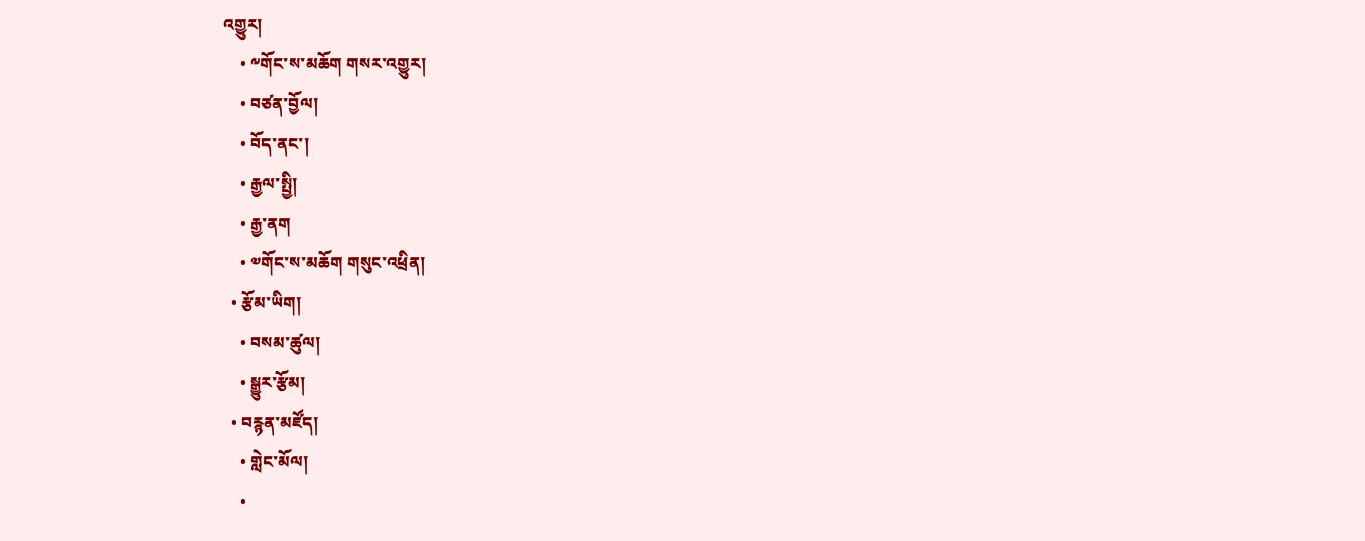འགྱུར།
    • ༸གོང་ས་མཆོག གསར་འགྱུར།
    • བཙན་བྱོལ།
    • བོད་ནང་།
    • རྒྱལ་སྤྱི།
    • རྒྱ་ནག
    • ༧གོང་ས་མཆོག གསུང་འཕྲིན།
  • རྩོམ་ཡིག།
    • བསམ་ཚུལ།
    • སྒྱུར་རྩོམ།
  • བརྙན་མཛོད།
    • གླེང་མོལ།
    •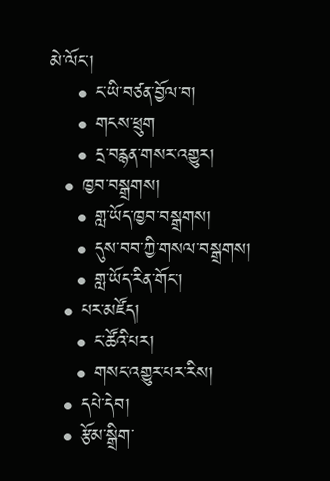མེ་ལོང་།
    • ང་ཡི་བཙན་བྱོལ་བ།
    • གངས་ཕྲུག
    • དྲ་བརྙན་གསར་འགྱུར།
  • ཁྱབ་བསྒྲགས།
    • གླ་ཡོད་ཁྱབ་བསྒྲགས།
    • དུས་བབ་ཀྱི་གསལ་བསྒྲགས།
    • གླ་ཡོད་རིན་གོང་།
  • པར་མཛོད།
    • ང་ཚོའི་པར།
    • གསང་འགྱུར་པར་རིས།
  • དཔེ་དེབ།
  • རྩོམ་སྒྲིག་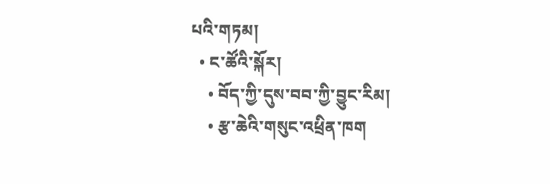པའི་གཏམ།
  • ང་ཚོའི་སྐོར།
    • བོད་ཀྱི་དུས་བབ་ཀྱི་བྱུང་རིམ།
    • རྩ་ཆེའི་གསུང་འཕྲིན་ཁག